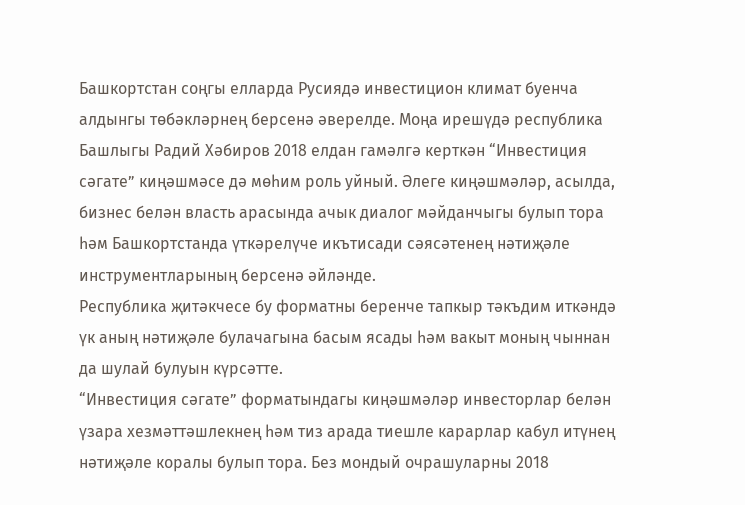Башкортстан соңгы елларда Русиядә инвестицион климат буенча алдынгы төбәкләрнең берсенә әверелде. Моңа ирешүдә республика Башлыгы Радий Хәбиров 2018 елдан гамәлгә керткән “Инвестиция сәгате” киңәшмәсе дә мөһим роль уйный. Әлеге киңәшмәләр, асылда, бизнес белән власть арасында ачык диалог мәйданчыгы булып тора һәм Башкортстанда үткәрелүче икътисади сәясәтенең нәтиҗәле инструментларының берсенә әйләнде.
Республика җитәкчесе бу форматны беренче тапкыр тәкъдим иткәндә үк аның нәтиҗәле булачагына басым ясады һәм вакыт моның чыннан да шулай булуын күрсәтте.
“Инвестиция сәгате” форматындагы киңәшмәләр инвесторлар белән үзара хезмәттәшлекнең һәм тиз арада тиешле карарлар кабул итүнең нәтиҗәле коралы булып тора. Без мондый очрашуларны 2018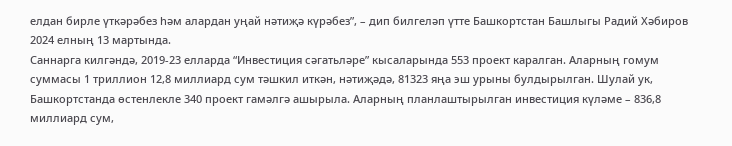елдан бирле үткәрәбез һәм алардан уңай нәтиҗә күрәбез”, – дип билгеләп үтте Башкортстан Башлыгы Радий Хәбиров 2024 елның 13 мартында.
Саннарга килгәндә, 2019-23 елларда “Инвестиция сәгатьләре” кысаларында 553 проект каралган. Аларның гомум суммасы 1 триллион 12,8 миллиард сум тәшкил иткән, нәтиҗәдә, 81323 яңа эш урыны булдырылган. Шулай ук, Башкортстанда өстенлекле 340 проект гамәлгә ашырыла. Аларның планлаштырылган инвестиция күләме – 836,8 миллиард сум,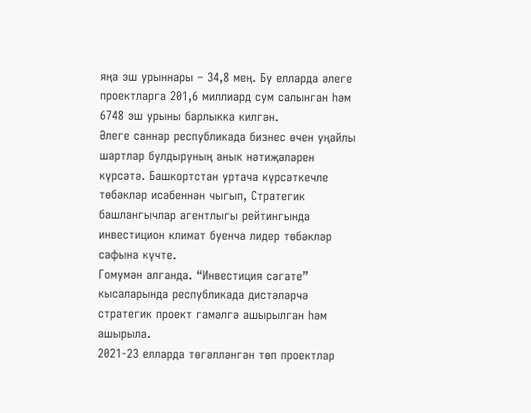яңа эш урыннары – 34,8 мең. Бу елларда әлеге проектларга 201,6 миллиард сум салынган һәм 6748 эш урыны барлыкка килгән.
Әлеге саннар республикада бизнес өчен уңайлы шартлар булдыруның анык нәтиҗәләрен күрсәтә. Башкортстан уртача күрсәткечле төбәкләр исәбеннән чыгып, Стратегик башлангычлар агентлыгы рейтингында инвестицион климат буенча лидер төбәкләр сафына күчте.
Гомумән алганда. “Инвестиция сәгате” кысаларында республикада дистәләрчә стратегик проект гамәлгә ашырылган һәм ашырыла.
2021-23 елларда төгәлләнгән төп проектлар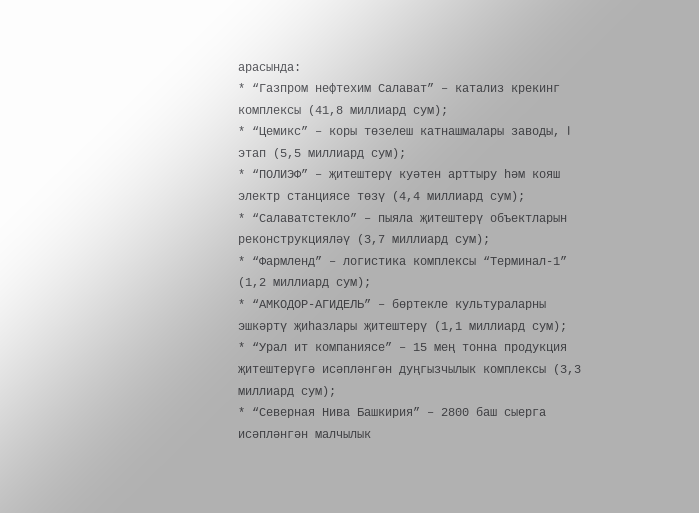арасында:
* “Газпром нефтехим Салават” – катализ крекинг комплексы (41,8 миллиард сум);
* “Цемикс” – коры төзелеш катнашмалары заводы, I этап (5,5 миллиард сум);
* “ПОЛИЭФ” – җитештерү куәтен арттыру һәм кояш электр станциясе төзү (4,4 миллиард сум);
* “Салаватстекло” – пыяла җитештерү объектларын реконструкцияләү (3,7 миллиард сум);
* “Фармленд” – логистика комплексы “Терминал-1” (1,2 миллиард сум);
* “АМКОДОР-АГИДЕЛЬ” – бөртекле культураларны эшкәртү җиһазлары җитештерү (1,1 миллиард сум);
* “Урал ит компаниясе” – 15 мең тонна продукция җитештерүгә исәпләнгән дуңгызчылык комплексы (3,3 миллиард сум);
* “Северная Нива Башкирия” – 2800 баш сыерга исәпләнгән малчылык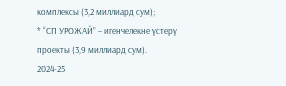комплексы (3,2 миллиард сум);
* “СП УРОЖАЙ” – игенчелекне үстерү проекты (3,9 миллиард сум).
2024-25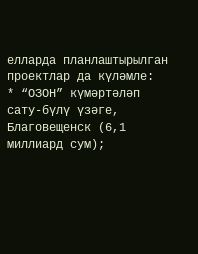елларда планлаштырылган проектлар да күләмле:
* “ОЗОН” күмәртәләп сату-бүлү үзәге, Благовещенск (6,1 миллиард сум);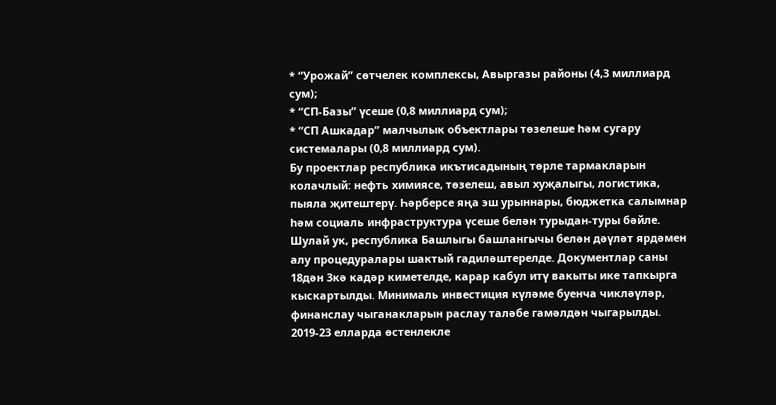* “Урожай” сөтчелек комплексы, Авыргазы районы (4,3 миллиард сум);
* “СП-Базы” үсеше (0,8 миллиард сум);
* “СП Ашкадар” малчылык объектлары төзелеше һәм сугару системалары (0,8 миллиард сум).
Бу проектлар республика икътисадының төрле тармакларын колачлый: нефть химиясе, төзелеш, авыл хуҗалыгы, логистика, пыяла җитештерү. Һәрберсе яңа эш урыннары, бюджетка салымнар һәм социаль инфраструктура үсеше белән турыдан-туры бәйле.
Шулай ук, республика Башлыгы башлангычы белән дәүләт ярдәмен алу процедуралары шактый гадиләштерелде. Документлар саны 18дән 3кә кадәр киметелде, карар кабул итү вакыты ике тапкырга кыскартылды. Минималь инвестиция күләме буенча чикләүләр, финанслау чыганакларын раслау таләбе гамәлдән чыгарылды. 2019-23 елларда өстенлекле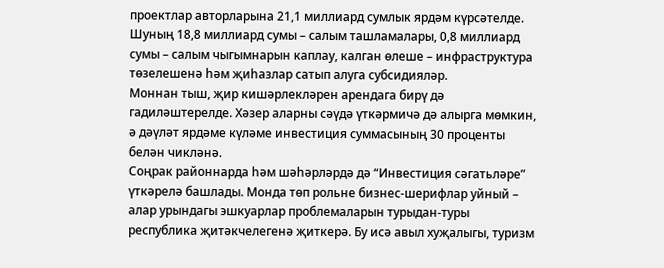проектлар авторларына 21,1 миллиард сумлык ярдәм күрсәтелде. Шуның 18,8 миллиард сумы – салым ташламалары, 0,8 миллиард сумы – салым чыгымнарын каплау, калган өлеше – инфраструктура төзелешенә һәм җиһазлар сатып алуга субсидияләр.
Моннан тыш, җир кишәрлекләрен арендага бирү дә гадиләштерелде. Хәзер аларны сәүдә үткәрмичә дә алырга мөмкин, ә дәүләт ярдәме күләме инвестиция суммасының 30 проценты белән чикләнә.
Соңрак районнарда һәм шәһәрләрдә дә “Инвестиция сәгатьләре” үткәрелә башлады. Монда төп рольне бизнес-шерифлар уйный – алар урындагы эшкуарлар проблемаларын турыдан-туры республика җитәкчелегенә җиткерә. Бу исә авыл хуҗалыгы, туризм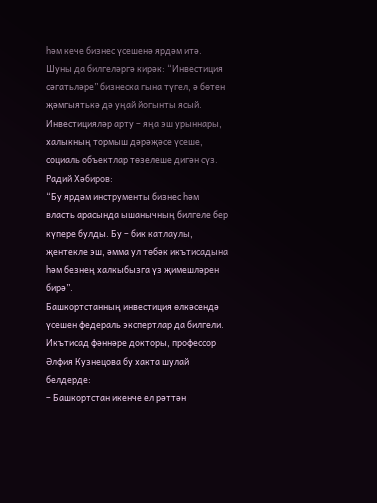һәм кече бизнес үсешенә ярдәм итә.
Шуны да билгеләргә кирәк: “Инвестиция сәгатьләре” бизнеска гына түгел, ә бөтен җәмгыятькә дә уңай йогынты ясый. Инвестицияләр арту – яңа эш урыннары, халыкның тормыш дәрәҗәсе үсеше, социаль объектлар төзелеше дигән сүз.
Радий Хәбиров:
“Бу ярдәм инструменты бизнес һәм власть арасында ышанычның билгеле бер күпере булды. Бу – бик катлаулы, җентекле эш, әмма ул төбәк икътисадына һәм безнең халкыбызга үз җимешләрен бирә”.
Башкортстанның инвестиция өлкәсендә үсешен федераль экспертлар да билгели. Икътисад фәннәре докторы, профессор Әлфия Кузнецова бу хакта шулай белдерде:
– Башкортстан икенче ел рәттән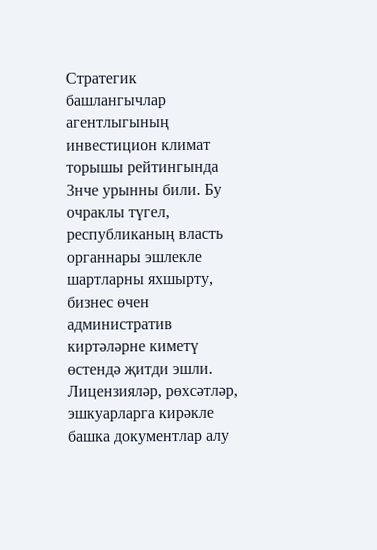Стратегик башлангычлар агентлыгының инвестицион климат торышы рейтингында 3нче урынны били. Бу очраклы түгел, республиканың власть органнары эшлекле шартларны яхшырту, бизнес өчен административ киртәләрне киметү өстендә җитди эшли. Лицензияләр, рөхсәтләр, эшкуарларга кирәкле башка документлар алу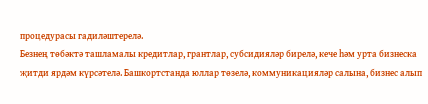процедурасы гадиләштерелә.
Безнең төбәктә ташламалы кредитлар, грантлар, субсидияләр бирелә, кече һәм урта бизнеска җитди ярдәм күрсәтелә. Башкортстанда юллар төзелә, коммуникацияләр салына, бизнес алып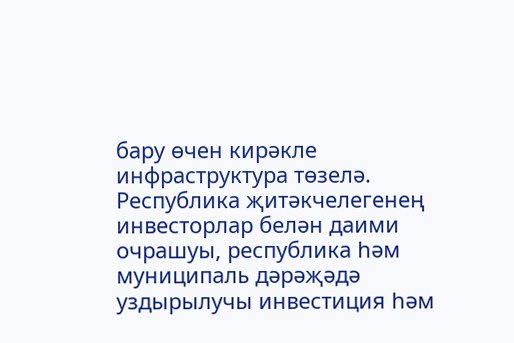бару өчен кирәкле инфраструктура төзелә. Республика җитәкчелегенең инвесторлар белән даими очрашуы, республика һәм муниципаль дәрәҗәдә уздырылучы инвестиция һәм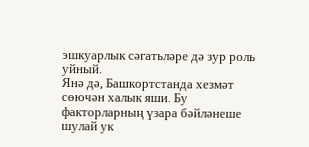эшкуарлык сәгатьләре дә зур роль уйный.
Янә дә, Башкортстанда хезмәт сөючән халык яши. Бу факторларның үзара бәйләнеше шулай ук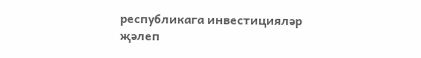республикага инвестицияләр җәлеп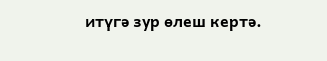итүгә зур өлеш кертә.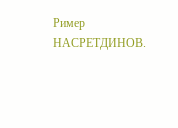Ример НАСРЕТДИНОВ.